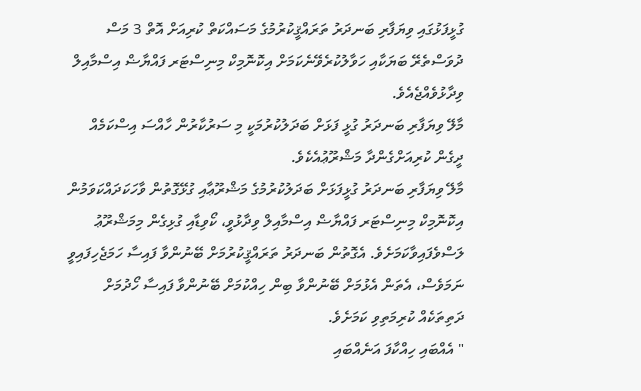ގުޅީފަޅުގައި ވިޔަފާރި ބަނދަރު ތަރައްޤީކުރުމުގެ މަސައްކަތް ކުރިއަށް އޮތް 3 މަސް ދުވަސްތެރޭ ބަޔަކާއި ހަވާލުކުރެވޭނެކަމަށް އިކޮނޮމިކް މިނިސްޓަރ ފައްޔާޟް އިސްމާއިލް ވިދާޅުވެއްޖެއެވެ.
މާލޭ ވިޔަފާރި ބަނދަރު ގުޅީ ފަޅަށް ބަދަލުކުރުމަކީ މި ސަރުކާރުން ހާއްސަ އިސްކަމެއް ދީގެން ކުރިއަށްގެންދާ މަޝްރޫޢުއެކެވެ.
މާލޭ ވިޔަފާރި ބަނދަރު ގުޅީފަޅަށް ބަދަލުކުރުމުގެ މަޝްރޫޢާއި ގުޅޭގޮތުން ވާހަކަދައްކަވަމުން އިކޮނޮމިކް މިނިސްޓަރ ފައްޔާޟް އިސްމާއިލް ވިދާޅުވީ، ކޯވިޑާއި ގުޅިގެން މިމަޝްރޫޢު ލަސްވެފައިވާކަމަށެވެ. އެގޮތުން ބަނދަރު ތަރައްޤީކުރުމަށް ބޭނުންވާ ފައިސާ ހަމަޖެހިފައިވީ ނަމަވެސް، އެތަން އެޅުމަށް ބޭނުންވާ ބިން ހިއްކުމަށް ބޭނުންވާ ފައިސާ ހޯދުމަށް ދަތިތަކެއް ކުރިމަތިވި ކަމަށެވެ.
" އެއްބައި ހިއްކާފަ އަނެއްބައި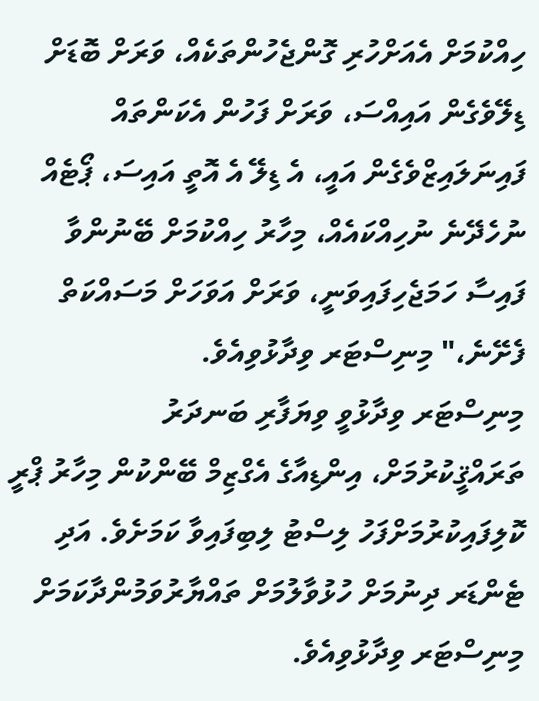ހިއްކުމަށް އެއަށްހުރި ގޮންޖެހުންތަކެއް، ވަރަށް ބޮޑަށް ޑިލޭވެގެން އައިއްސަ، ވަރަށް ފަހުން އެކަންތައް ފައިނަލައިޒްވެގެން އައީ، އެ ޑިލޭ އެ އޮތީ އައިސަ، ޕޯޓެއް ނުހެދޭނެ ނުހިއްކައެއް، މިހާރު ހިއްކުމަށް ބޭނުންވާ ފައިސާ ހަމަޖެހިފައިވަނީ، ވަރަށް އަވަހަށް މަސައްކަތް ފެށޭނެ،" މިނިސްޓަރ ވިދާޅުވިއެވެ.
މިނިސްޓަރ ވިދާޅުވީ ވިޔަފާރި ބަނދަރު ތަރައްޤީކުރުމަށް، އިންޑިއާގެ އެގްޒިމް ބޭންކުން މިހާރު ޕްރީ ކޮލިފައިކުރުމަށްފަހު ލިސްޓު ލިބިފައިވާ ކަމަށެވެ. އަދި ޓެންޑަރ ދިނުމަށް ހުޅުވާލުމަށް ތައްޔާރުވަމުންދާކަމަށް މިނިސްޓަރ ވިދާޅުވިއެވެ.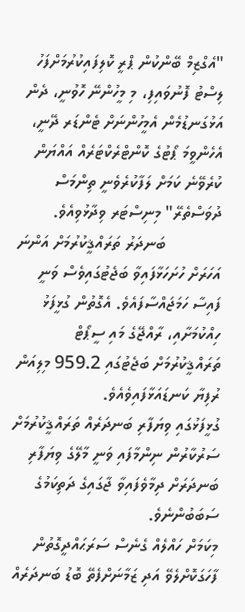"އެގްޒިމް ބޭންކުން ޕްރީ ކޮލިފައިކުރުމަށްފަހު ލިސްޓު ފޮނުވައިފި، މި މީހުންނޭ ހޮވުނީ، ދެން އަޅުގަނޑުމެން އެމީހުންނަށް ޓެންޑަރ ދޭނީ، އެހެންވީމަ ޕޯޓުގެ ކޮންޓްރެކްޓަރެއް އައްޔަން ކުރެވޭނެ ކަމަށް ލަފާކުރެވެނީ ތިންމަސް ދުވަސްތެރޭ" މިނިސްޓަރ ވިދާޅުވިއެވެ.
            ބަނދަރު ތަރައްޤީކުރުމަށް އަންނަ އަހަރަށް ހުށަހަޅާފައިވާ ބަޖެޓުގައިވެސް ވަނީ ފައިސާ ހަމަޖައްސާފައެވެ. އެގޮތުން ގުޅީފަޅު ހިއްކުމަށާއި، ރާއްޖޭގެ މައި ސީޕޯޓް ތަރައްޤީކުރުމަށް ބަޖެޓުގައި 959.2 މިލިއަން ރުފިޔާ ކަނޑައަޅާފައިވެއެވެ.
ގުޅީފަޅުގައި ވިޔަފާރި ބަނދަރެއް ތަރައްޤީކުރުމަށް ސަރުކާރުން ނިންމާފައި ވަނީ މާލޭގެ ވިޔަފާރި ބަނދަރަށް ދިމާވެފައިވާ ޖާގައިގެ ދަތިކަމުގެ ސަބަބުންނެވެ.
މިކަމަށް ހައްލެއް ގެނެސް ސަރަޙައްދީގޮތުން ފާހަގަކޮށްލެވޭ އަދި ޒަމާނަށްފެތޭ ބޮޑު ބަނދަރެއް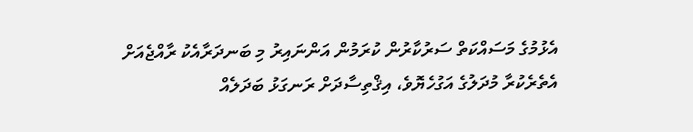އެޅުމުގެ މަސައްކަތް ސަރުކާރުން ކުރަމުން އަންނައިރު މި ބަނދަރާއެކު ރާއްޖެއަށް އެތެރެކުރާ މުދަލުގެ އަގުހެޔޮވެ، އިޤްތިސާދަށް ރަނގަޅު ބަދަލެއް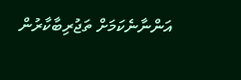އަންނާނެކަމަށް ތަޖުރިބާކާރުން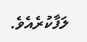ލަފާކުރެއެވެ.